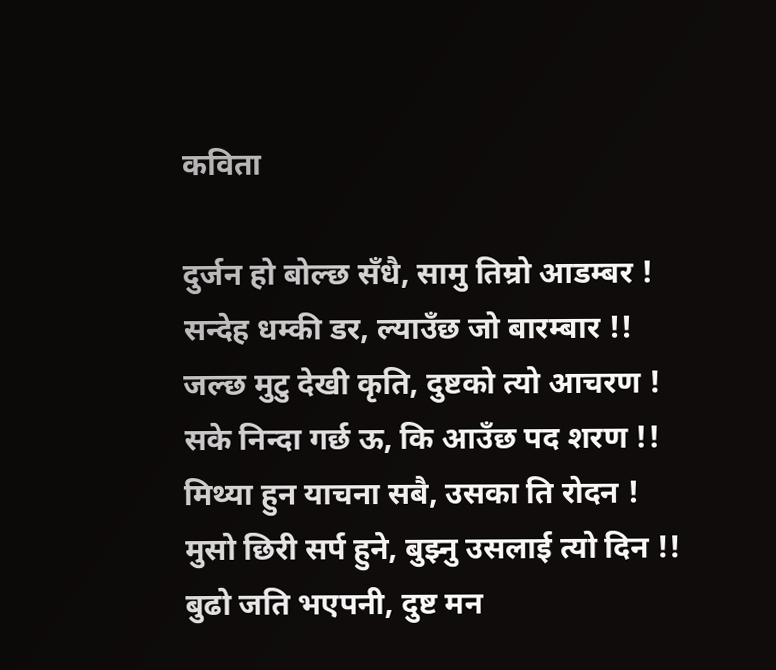कविता

दुर्जन हो बोल्छ सँधै, सामु तिम्रो आडम्बर !
सन्देह धम्की डर, ल्याउँछ जो बारम्बार !!
जल्छ मुटु देखी कृति, दुष्टको त्यो आचरण !
सके निन्दा गर्छ ऊ, कि आउँछ पद शरण !!
मिथ्या हुन याचना सबै, उसका ति रोदन !
मुसो छिरी सर्प हुने, बुझ्नु उसलाई त्यो दिन !!
बुढो जति भएपनी, दुष्ट मन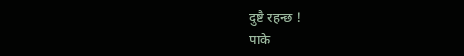दुष्टै रहन्छ !
पाके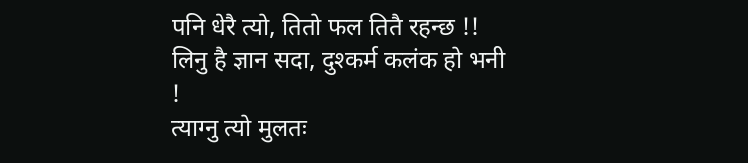पनि धेरै त्यो, तितो फल तितै रहन्छ !!
लिनु है ज्ञान सदा, दुश्कर्म कलंक हो भनी !
त्याग्नु त्यो मुलतः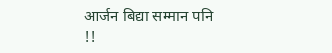आर्जन बिद्या सम्मान पनि !!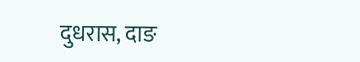दुधरास, दाङ